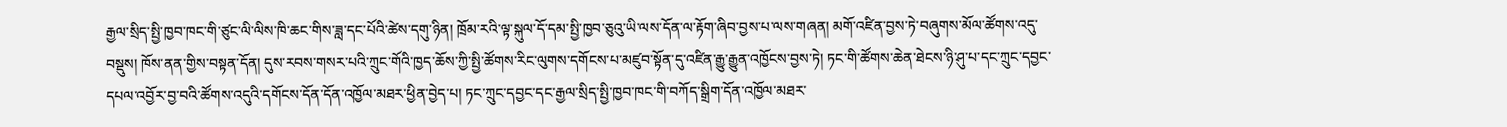རྒྱལ་སྲིད་སྤྱི་ཁྱབ་ཁང་གི་ཙུང་ལི་ལིས་ཁི་ཆང་གིས་ཟླ་དང་པོའི་ཚེས་དགུ་ཉིན། ཁྲོམ་རའི་ལྟ་སྐུལ་དོ་དམ་སྤྱི་ཁྱབ་ཅུའུ་ཡི་ལས་དོན་ལ་རྟོག་ཞིབ་བྱས་པ་ལས་གཞན། མགོ་འཛིན་བྱས་ཏེ་བཞུགས་མོལ་ཚོགས་འདུ་བསྡུས། ཁོས་ནན་གྱིས་བསྟན་དོན། དུས་རབས་གསར་པའི་ཀྲུང་གོའི་ཁྱད་ཆོས་ཀྱི་སྤྱི་ཚོགས་རིང་ལུགས་དགོངས་པ་མཛུབ་སྟོན་དུ་འཛིན་རྒྱུ་རྒྱུན་འཁྱོངས་བྱས་ཏེ། ཏང་གི་ཚོགས་ཆེན་ཐེངས་ཉི་ཤུ་པ་དང་ཀྲུང་དབྱང་དཔལ་འབྱོར་བྱ་བའི་ཚོགས་འདུའི་དགོངས་དོན་དོན་འཁྱོལ་མཐར་ཕྱིན་བྱེད་པ། ཏང་ཀྲུང་དབྱང་དང་རྒྱལ་སྲིད་སྤྱི་ཁྱབ་ཁང་གི་བཀོད་སྒྲིག་དོན་འཁྱོལ་མཐར་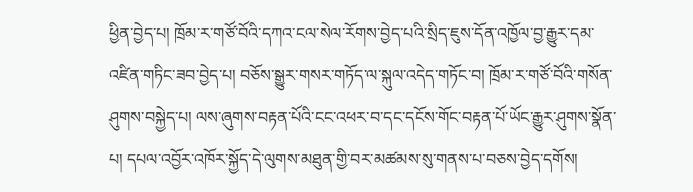ཕྱིན་བྱེད་པ། ཁྲོམ་ར་གཙོ་བོའི་དཀའ་ངལ་སེལ་རོགས་བྱེད་པའི་སྲིད་ཇུས་དོན་འཁྱོལ་བྱ་རྒྱུར་དམ་འཛིན་གཏིང་ཟབ་བྱེད་པ། བཅོས་སྒྱུར་གསར་གཏོད་ལ་སྐུལ་འདེད་གཏོང་བ། ཁྲོམ་ར་གཙོ་བོའི་གསོན་ཤུགས་བསྐྱེད་པ། ལས་ཞུགས་བརྟན་པོའི་ངང་འཕར་བ་དང་དངོས་གོང་བརྟན་པོ་ཡོང་རྒྱུར་ཤུགས་སྣོན་པ། དཔལ་འབྱོར་འཁོར་སྐྱོད་དེ་ལུགས་མཐུན་གྱི་བར་མཚམས་སུ་གནས་པ་བཅས་བྱེད་དགོས།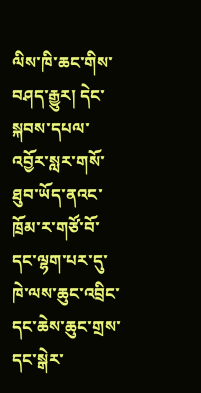ལིས་ཁི་ཆང་གིས་བཤད་རྒྱུར། དེང་སྐབས་དཔལ་འབྱོར་སླར་གསོ་ཐུབ་ཡོད་ནའང་ཁྲོམ་ར་གཙོ་བོ་དང་ལྷག་པར་དུ་ཁེ་ལས་ཆུང་འབྲིང་དང་ཆེས་ཆུང་གྲས་དང་སྒེར་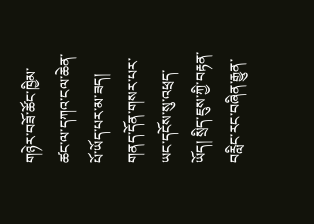གཉེར་བཟོ་ཚོང་ཁྱིམ་ཚང་ལ་དཀའ་ངལ་ཆེན་པོ་ཡོད་པར་མ་ཟད། གནད་དོན་གསར་པར་ཡང་དངོས་སུ་འཕྲད་ཡོད། སྲིད་ཇུས་ཀྱི་བརྟན་བརླིང་རང་བཞིན་རྒྱུན་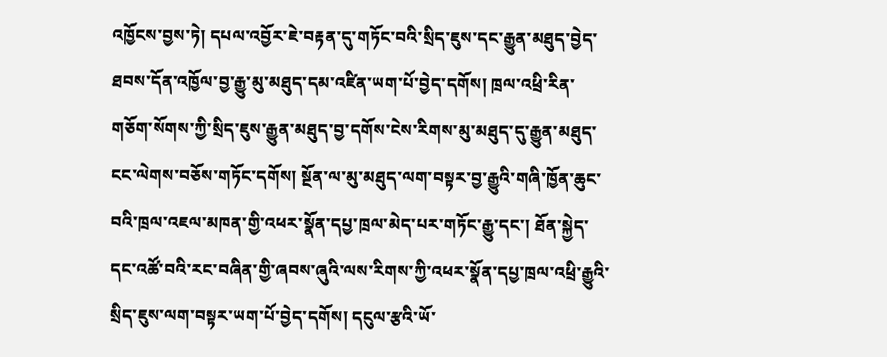འཁྱོངས་བྱས་ཏེ། དཔལ་འབྱོར་ཇེ་བརྟན་དུ་གཏོང་བའི་སྲིད་ཇུས་དང་རྒྱུན་མཐུད་བྱེད་ཐབས་དོན་འཁྱོལ་བྱ་རྒྱུ་མུ་མཐུད་དམ་འཛིན་ཡག་པོ་བྱེད་དགོས། ཁྲལ་འཕྲི་རིན་གཅོག་སོགས་ཀྱི་སྲིད་ཇུས་རྒྱུན་མཐུད་བྱ་དགོས་ངེས་རིགས་མུ་མཐུད་དུ་རྒྱུན་མཐུད་ངང་ལེགས་བཅོས་གཏོང་དགོས། སྔོན་ལ་མུ་མཐུད་ལག་བསྟར་བྱ་རྒྱུའི་གཞི་ཁྱོན་ཆུང་བའི་ཁྲལ་འཇལ་མཁན་གྱི་འཕར་སྣོན་དཔྱ་ཁྲལ་མེད་པར་གཏོང་རྒྱུ་དང་། ཐོན་སྐྱེད་དང་འཚོ་བའི་རང་བཞིན་གྱི་ཞབས་ཞུའི་ལས་རིགས་ཀྱི་འཕར་སྣོན་དཔྱ་ཁྲལ་འཕྲི་རྒྱུའི་སྲིད་ཇུས་ལག་བསྟར་ཡག་པོ་བྱེད་དགོས། དངུལ་རྩའི་ཡོ་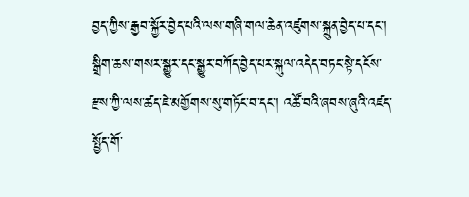བྱད་ཀྱིས་རྒྱབ་སྐྱོར་བྱེད་པའི་ལས་གཞི་གལ་ཆེན་འཛུགས་སྐྲུན་བྱེད་པ་དང་། སྒྲིག་ཆས་གསར་སྒྱུར་དང་སྒྱུར་བཀོད་བྱེད་པར་སྐུལ་འདེད་བཏང་སྟེ་དངོས་རྫས་ཀྱི་ལས་ཚད་ཇེ་མགྱོགས་སུ་གཏོང་བ་དང་། འཚོ་བའི་ཞབས་ཞུའི་འཛད་སྤྱོད་གོ་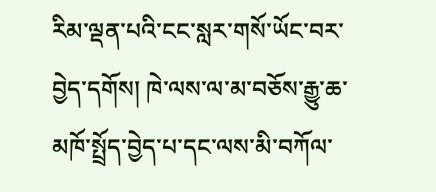རིམ་ལྡན་པའི་ངང་སླར་གསོ་ཡོང་བར་བྱེད་དགོས། ཁེ་ལས་ལ་མ་བཅོས་རྒྱུ་ཆ་མཁོ་སྤྲོད་བྱེད་པ་དང་ལས་མི་བཀོལ་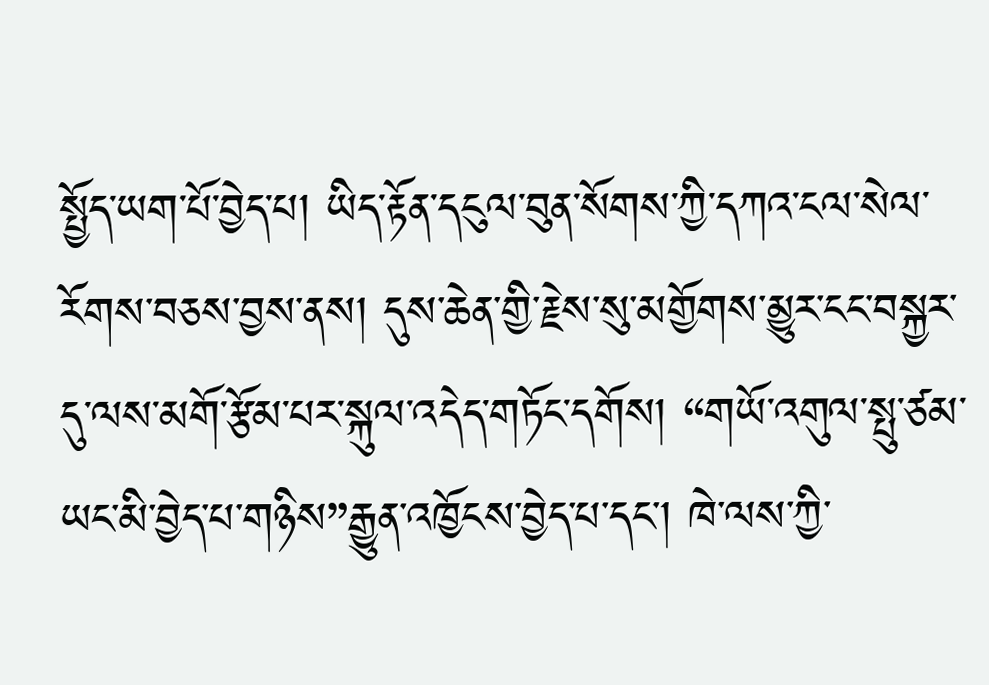སྤྱོད་ཡག་པོ་བྱེད་པ། ཡིད་རྟོན་དངུལ་བུན་སོགས་ཀྱི་དཀའ་ངལ་སེལ་རོགས་བཅས་བྱས་ནས། དུས་ཆེན་གྱི་རྗེས་སུ་མགྱོགས་མྱུར་ངང་བསྐྱར་དུ་ལས་མགོ་རྩོམ་པར་སྐུལ་འདེད་གཏོང་དགོས། “གཡོ་འགུལ་སྤུ་ཙམ་ཡང་མི་བྱེད་པ་གཉིས”རྒྱུན་འཁྱོངས་བྱེད་པ་དང་། ཁེ་ལས་ཀྱི་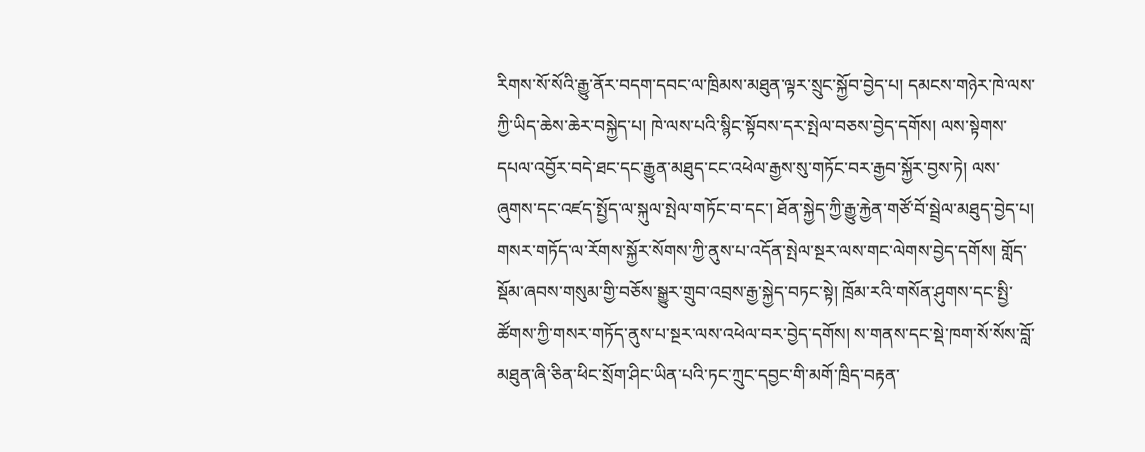རིགས་སོ་སོའི་རྒྱུ་ནོར་བདག་དབང་ལ་ཁྲིམས་མཐུན་ལྟར་སྲུང་སྐྱོབ་བྱེད་པ། དམངས་གཉེར་ཁེ་ལས་ཀྱི་ཡིད་ཆེས་ཆེར་བསྐྱེད་པ། ཁེ་ལས་པའི་སྙིང་སྟོབས་དར་སྤེལ་བཅས་བྱེད་དགོས། ལས་སྟེགས་དཔལ་འབྱོར་བདེ་ཐང་དང་རྒྱུན་མཐུད་ངང་འཕེལ་རྒྱས་སུ་གཏོང་བར་རྒྱབ་སྐྱོར་བྱས་ཏེ། ལས་ཞུགས་དང་འཛད་སྤྱོད་ལ་སྐུལ་སྤེལ་གཏོང་བ་དང་། ཐོན་སྐྱེད་ཀྱི་རྒྱུ་རྐྱེན་གཙོ་བོ་སྦྲེལ་མཐུད་བྱེད་པ། གསར་གཏོད་ལ་རོགས་སྐྱོར་སོགས་ཀྱི་ནུས་པ་འདོན་སྤེལ་སྔར་ལས་གང་ལེགས་བྱེད་དགོས། གློད་སྡོམ་ཞབས་གསུམ་གྱི་བཅོས་སྒྱུར་གྲུབ་འབྲས་རྒྱ་སྐྱེད་བཏང་སྟེ། ཁྲོམ་རའི་གསོན་ཤུགས་དང་སྤྱི་ཚོགས་ཀྱི་གསར་གཏོད་ནུས་པ་སྔར་ལས་འཕེལ་བར་བྱེད་དགོས། ས་གནས་དང་སྡེ་ཁག་སོ་སོས་བློ་མཐུན་ཞི་ཅིན་ཕིང་སྲོག་ཤིང་ཡིན་པའི་ཏང་ཀྲུང་དབྱང་གི་མགོ་ཁྲིད་བརྟན་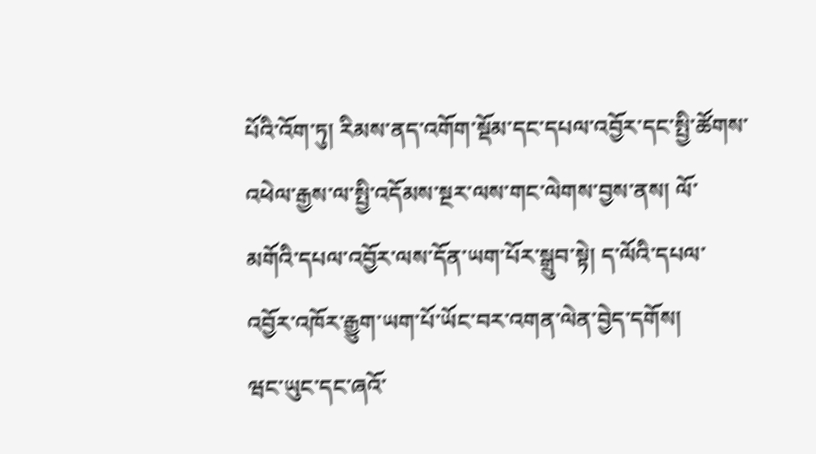པོའི་འོག་ཏུ། རིམས་ནད་འགོག་སྡོམ་དང་དཔལ་འབྱོར་དང་སྤྱི་ཚོགས་འཕེལ་རྒྱས་ལ་སྤྱི་འདོམས་སྔར་ལས་གང་ལེགས་བྱས་ནས། ལོ་མགོའི་དཔལ་འབྱོར་ལས་དོན་ཡག་པོར་སྒྲུབ་སྟེ། ད་ལོའི་དཔལ་འབྱོར་འཁོར་རྒྱུག་ཡག་པོ་ཡོང་བར་འགན་ལེན་བྱེད་དགོས།
ཝང་ཡུང་དང་ཞའོ་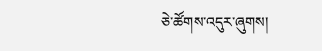ཅེ་ཚོགས་འདུར་ཞུགས།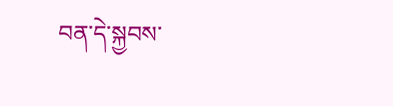བན་དེ་སྐྱབས་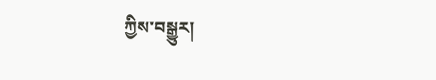ཀྱིས་བསྒྱུར།